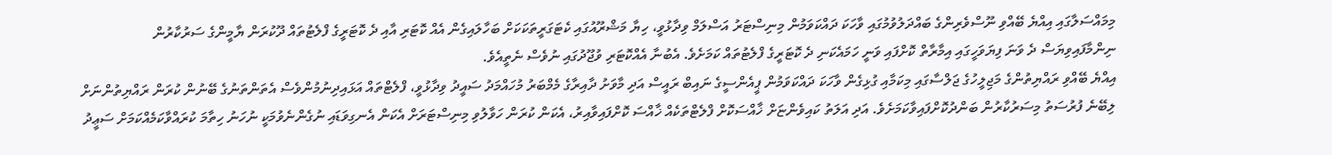މިމައްސަލާގައި އިއްޔެ ބޭއްވި ނޫސްވެރިންގެ ބައްދަލުވުމުގައި ވާހަކަ ދައްކަވަމުން މިނިސްޓަރު އަސްލަމް ވިދާޅުވީ، ހިޔާ މަޝްރޫއުގައި ކެޓަގަރީތަކަކަށް ބަހާލައިގެން އެއް ކޮޓަރި އާއި ދެ ކޮޓަރީގެ ފްލެޓުތައް ދޫކުރަން ޔާމީންގެ ސަރުކާރުން ނިންމާފައިވިޔަސް ދެ ވަނަ ފިޔަވަހީގައި އިމާރާތް ކޮށްފައި ވަނީ ހަމައެކަނި ދެ ކޮޓަރީގެ ފްލެޓުތައް ކަމަށެވެ. އެބުނާ އެއްކޮޓަރި ވުޖޫދުގައި ނުވެސް ނެތީއެވެ.
އިއްޔެ ބޭއްވި ރައްޔިތުންގެ މަޖިލީހުގެ ޖަލްސާގައި މިކަމާއި ގުޅިގެން ވާހަކަ ދައްކަވަމުން ޕީއެންސީގެ ނައިބް ރައީސް އަދި މާވަށު ދާއިރާގެ މެމްބަރު މުހައްމަދު ސައީދު ވިދާޅުވީ، ފްލެޓްތައް އަޅައިދިނުމުންވެސް އެތަންތަނުގެ ބޭނުން ކުރަން ރައްޔިތުންނަށް ލިބޭނެ ފުރުސަތު މިސަރުކާރުން ބަންދުކޮށްފައިވާކަމަށެވެ. އަދި އަލަތު ކައިވެންޏަށް ޚާއްސަކޮށް ފްލެޓްތަކެއް ޚާއްސަ ކޮށްފައިވާއިރު، އެކަން ކުރަން ހަވާލުވި މިނިސްޓަރަށް އެކަން އެނގިވަޑައި ނުގެންނެވުމަކީ ނުހަނު ހިތާމަ ކުރައްވާކަމެއްކަމަށް ސަޢީދު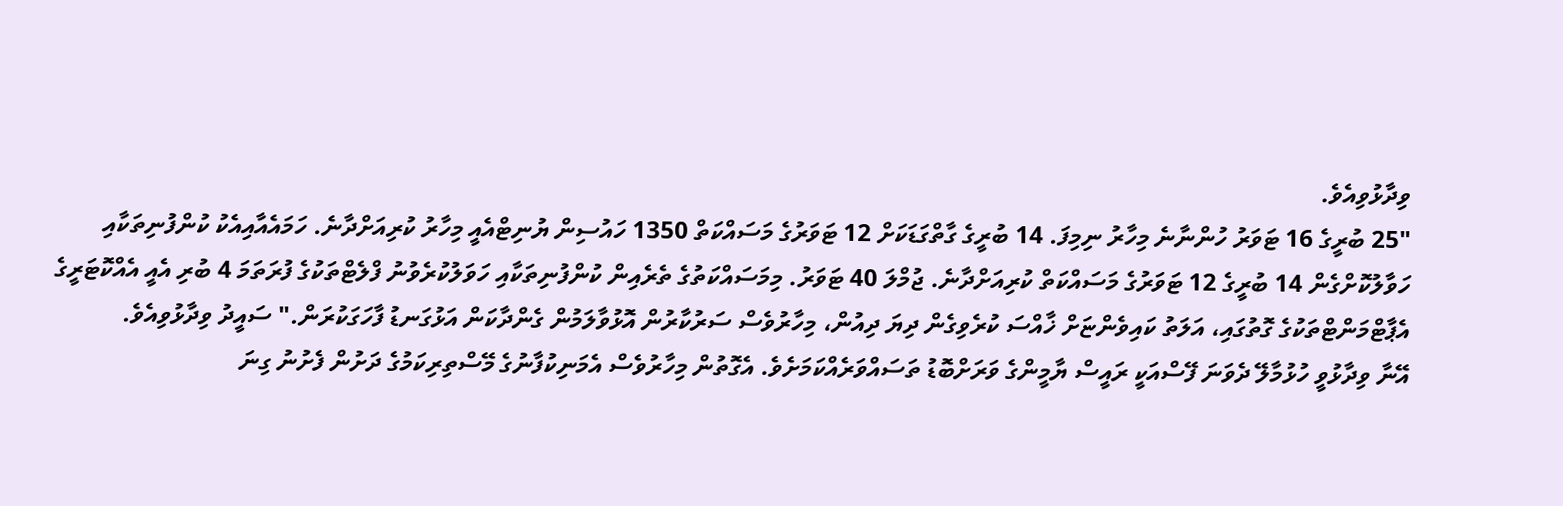ވިދާޅުވިއެވެ.
"25 ބުރީގެ 16 ޓަވަރު ހުންނާނެ މިހާރު ނިމިފަ. 14 ބުރީގެ ގާތްގަޑަކަށް 12 ޓަވަރުގެ މަސައްކަތް 1350 ހައުސިން ޔުނިޓްއެއީ މިހާރު ކުރިއަށްދާނެ. ހަމައެއާއިއެކު ކުންފުނިތަކާއި ހަވާލުކޮށްގެން 14 ބުރީގެ 12 ޓަވަރުގެ މަސައްކަތް ކުރިއަށްދާނެ. ޖުމްލަ 40 ޓަވަރު. މިމަސައްކަތުގެ ތެރެއިން ކުންފުނިތަކާއި ހަވަލުކުރެވުނު ފްލެޓްތަކުގެ ފުރަތަމަ 4 ބުރި އެއީ އެއްކޮޓަރީގެ އެޕާޓްމަންޓްތަކުގެ ގޮތުގައި، އަލަތު ކައިވެންޏަށް ޚާއްސަ ކުރެވިގެން ދިޔަ ދިއުން، މިހާރުވެސް ސަރުކާރުން އޮޅުވާލަމުން ގެންދާކަން އަޅުގަނޑު ފާހަގަކުރަން." ސައީދު ވިދާޅުވިއެވެ.
އޭނާ ވިދާޅުވީ ހުޅުމާލޭ ދެވަނަ ފޭސްއަކީ ރައީސް ޔާމީންގެ ވަރަށްބޮޑު ތަސައްވަރެއްކަމަށެވެ. އެގޮތުން މިހާރުވެސް އެމަނިކުފާނުގެ މޭސްތިރިކަމުގެ ދަށުން ފެށުނު ގިނަ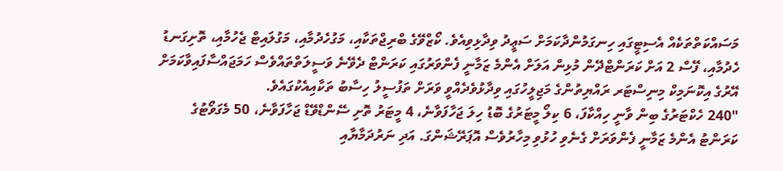މަސައްކަތްތަކެއް އެސިޓީގައި ހިނގަމުންދާކަމަށް ސަޢީދު ވިދާޅިވިއެވެ. ކޯޒްވޭގެ ބްރިޖްތަކާއި، މަގުހެދުމާއި، މަގުލައިޓް ޖެހުމާއި، ތޮށިގަނޑު ހެދުމާއި، ފޭސް 2 އަށް ކަރަންޓްދޭން މުޅިން އަލަށް އެންމެ ޒަމާނީ ފެންވަރުގައި ކަރަންޓް ދެވޭނެ ވަސީލަތްތައްވެސް ހަމަޖައްސާފައިވާކަމަށް އޭރުގެ އިކޮނަމިކް މިނިސްޓަރ ރައްޔިތުންގެ މަޖިލީހުގައި ވިދާޅުވެދެއްވީ ވަރަށް ތަފުސީލު ހިސާބު ތަކާއިއެކުގައެވެ.
"240 ހެކްޓަރުގެ ބިން ވާނީ ހިއްކާފަ، 6 ކިލޯ މީޓަރުގެ ބޮޑު ހިލަ ޖަހާފަވާނެ، 4 މީޓަރު ތޮށި ސޭންޑްވޭޑް ޖަހާފަވާނެ، 50 މެގަވޯޓުގެ ކަރަންޓު އެންމެ ޒަމާނީ ފެންވަރަށް ގެނެވި ހުޅުވި މިހާރުވެސް އޮޕަރޭޝަންގަ. އަދި ނަރުދަމާޔާއި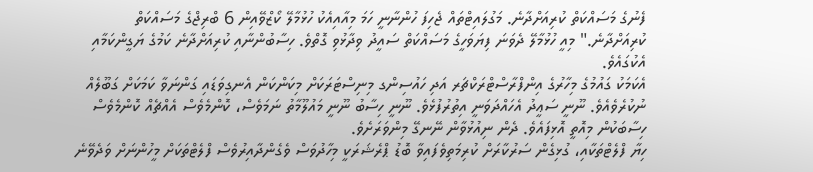ފެނުގެ މަސައްކަތް ކުރިއަށްދާނެ. މަގުލައިޓްތައް ޖެހިފަ ހުންނާނީ ހަމަ މިއާއިއެކު ހުޅުމާލޭ ކޯޒްވޭއިން 6 ބްރިޖްގެ މަސައްކަތް ކުރިއަށްދާނެ." މިއީ ހުޅުމާލޭ ދެވަނަ ފިޔަވަހީގެ މަސައްކަތް ސައީދު ވިދާޅުވި ގޮތްވެ. ހިސާބުންނާއި ކުރިއަށްދާނެ ކަމުގެ ޔަގީންކަމާއި އެކުގައެވެ.
އެކަމަކު ގައުމުގެ މިހާރުގެ އިންފްރާސްޓްރަކްޗަރ އަދި ހައުސިންގ މިނިސްޓަރަކަށް މިކަންކަން އެނގިވަޑައި ގަންނަވާ ކަމަކަށް ގަބޫލެއް ނުކުރެވެއެވެ. ނޫނީ ސަޢީދު އެހައްދަވަނީ އިތުރުފުޅެވެ. ނޫނީ ހިސާބު ނޫނީ މައުލޫމާތު ނަމަވެސް، ކޮންމެވެސް އެއްޗެއް ކޮންމެވެސް ހިސާބަކުން މިއޮތީ އޮޅިފައެވެ. ދެން ނިއުޅުވާން ނޭނގޭ މިންވަރަށެވެ.
ހިޔާ ފްލެޓްތަކާއި، ގުޅިގެން ސަރުކާރަށް ކުރިމަތިވެފައިވާ ބޮޑު ޕްރެޝަރަކީ މިހާދުވަސް ވެގެންދާއިރުވެސް ފްލެޓްތަކަށް މީހުންނަށް ވަދެވޭނެ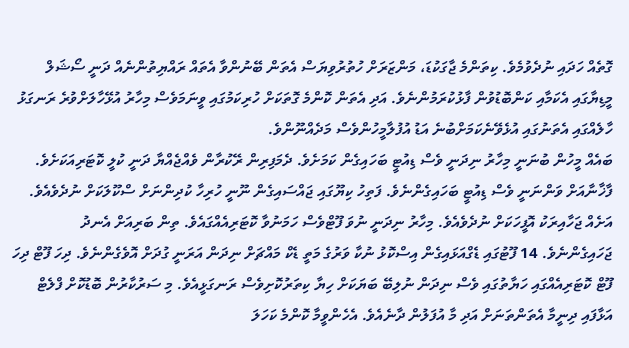ގޮތެއް ހަދައި ނުދެވުމެވެ. ކިތަންމެ ޖާގަކުޑަ، މަންޒަރަށް ހުތުރުވިޔަސް އެތަން ބޭނުންވާ އެތައް ރައްޔިތުންނެއް ދަނީ ސޯޝަލް މީޑިޔާގައި އެކަމާއި ކަންބޮޑުވުން ފާޅުކުރަމުންނެވެ. އަދި އެތަން ކޮންމެ ގޮތަކަށް ހުރިކަމުގައި ވީނަމަވެސް މިހާރު އުޅޭހާލަށްވުރެ ރަނގަޅު ހާލެއްގައި އެތަނުގައި އުޅެވޭނެކަމަށްބުނެ އަޑު އުފުލާމީހުންވެސް މަދެއްނޫންވެ.
ބައެއް މީހުން ބުނަނީ މިހާރު ނިދަނީ ވެސް ޑިއުޓީ ބަހައިގެން ކަމަށެވެ. ދެމަފިރިން ރޭކުރާން ވެއްޖެއްޔާ ދަނީ ކުލީ ކޮޓަރިއަކަށެވެ. ފާޚާނާއަށް ވަންނަނީ ވެސް ޑިއުޓީ ބަހައިގެންނެވެ. ފަތިހު ކިޔޫގައި ޖައްސައިގެން ނޫނީ ހުރިހާ ކުދިންނަށް ސްކޫލަކަށް ނުދެވެއެވެ. އަށެއް ޖަހާއިރަކު އޮފީހަކަށް ނުދެވެއެވެ. މިހާރު ނިދަނީ ނުވަ ފޫޓްވެސް ހަމަނުވާ ކޮޓަރިއެއްގައެވެ. ތިން ބަރިއަށް އެނދު ޖަހައިގެންނެވެ. 14 ފޫޓުގައި ޑެގްއަޅައިގެން އިސްކޮޅު ނުކާ ވަރުގެ މަތީ ޑެކް މައްޗަށް ނިދަން އަރަނީ ގުދަށް އޮވެގެންނެވެ. ދިހަ ފޫޓް ދިހަ ފޫޓް ކޮޓަރިއެއްގައި ހަޔާތުގައި ވެސް ނިދަން ނުލިބޭ ބަޔަކަށް ހިޔާ ކިތަރުކޮށިވެސް ރަނގަޅީއެވެ. މި ސަރުކާރުން ބޮޑުކޮށް ފްލެޓް އަޅާފައި ދިނީމާ އެތަންތަނަށް އަދި މާ އުފަލުން ދާނެއެވެ. އެހެންވީމާ ކޮންމެ ކަހަލަ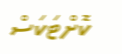ކޮށްޓަކަސް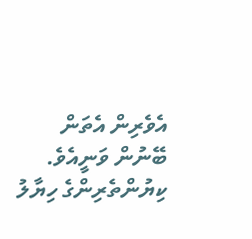އެވެރިން އެތަން ބޭނުން ވަނީއެވެ.
ކިޔުންތެރިންގެ ހިޔާލު